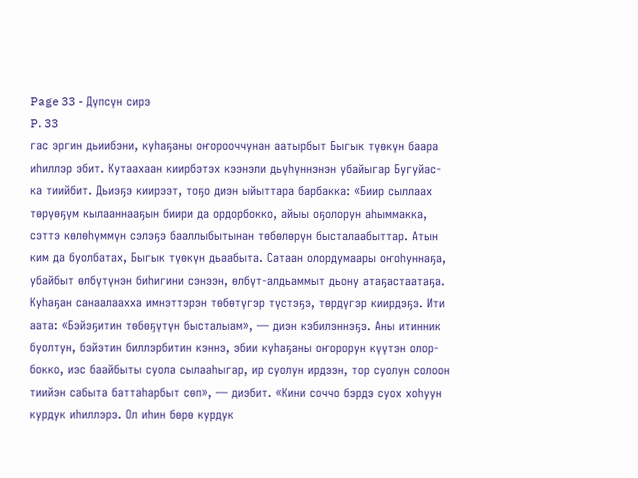Page 33 - Дүпсүн сирэ
P. 33
гас эргин дьиибэни, куһаҕаны оҥорооччунан аатырбыт Быгык түөкүн баара
иһиллэр эбит. Кутаахаан киирбэтэх кээнэли дьүһүннэнэн убайыгар Бугуйас-
ка тиийбит. Дьиэҕэ киирээт, тоҕо диэн ыйыттара барбакка: «Биир сыллаах
төрүөҕүм кылааннааҕын биири да ордорбокко, айыы оҕолорун аһыммакка,
сэттэ көлөһүммүн сэлэҕэ бааллыбытынан төбөлөрүн бысталаабыттар. Атын
ким да буолбатах, Быгык түөкүн дьаабыта. Сатаан олордумаары оҥоһуннаҕа,
убайбыт өлбүтүнэн биһигини сэнээн, өлбүт-алдьаммыт дьону атаҕастаатаҕа.
Куһаҕан санаалаахха имнэттэрэн төбөтүгэр түстэҕэ, төрдүгэр киирдэҕэ. Ити
аата: «Бэйэҕитин төбөҕүтүн бысталыам», — диэн кэбилэннэҕэ. Аны итинник
буолтун, бэйэтин биллэрбитин кэннэ, эбии куһаҕаны оҥорорун күүтэн олор-
бокко, иэс баайбыты суола сылааһыгар, ир суолун ирдээн, тор суолун солоон
тиийэн сабыта баттаһарбыт сөп», — диэбит. «Кини соччо бэрдэ суох хоһуун
курдук иһиллэрэ. Ол иһин бөрө курдук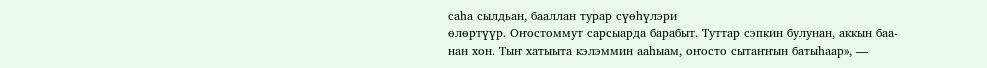саһа сылдьан, бааллан турар сүөһүлэри
өлөртүүр. Оҥостоммут сарсыарда барабыт. Туттар сэпкин булунан, аккын баа-
нан хон. Тыҥ хатыыта кэлэммин ааһыам, оҥосто сытаҥҥын батыһаар», —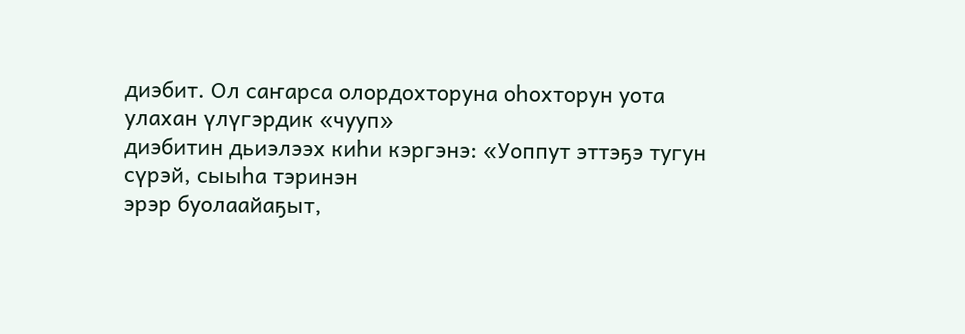диэбит. Ол саҥарса олордохторуна оһохторун уота улахан үлүгэрдик «чууп»
диэбитин дьиэлээх киһи кэргэнэ: «Уоппут эттэҕэ тугун сүрэй, сыыһа тэринэн
эрэр буолаайаҕыт,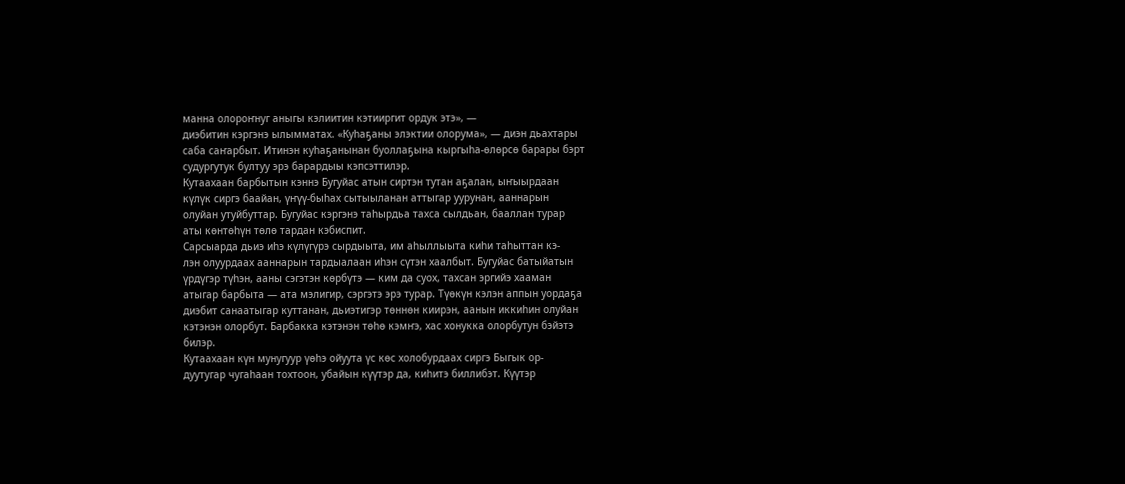манна олороҥнуг аныгы кэлиитин кэтииргит ордук этэ», —
диэбитин кэргэнэ ылымматах. «Куһаҕаны элэктии олорума», — диэн дьахтары
саба саҥарбыт. Итинэн куһаҕанынан буоллаҕына кыргыһа-өлөрсө барары бэрт
судургутук бултуу эрэ барардыы кэпсэттилэр.
Кутаахаан барбытын кэннэ Бугуйас атын сиртэн тутан аҕалан, ыҥыырдаан
күлүк сиргэ баайан, үҥүү-быһах сытыыланан аттыгар уурунан, ааннарын
олуйан утуйбуттар. Бугуйас кэргэнэ таһырдьа тахса сылдьан, бааллан турар
аты көнтөһүн төлө тардан кэбиспит.
Сарсыарда дьиэ иһэ күлүгүрэ сырдыыта, им аһыллыыта киһи таһыттан кэ-
лэн олуурдаах ааннарын тардыалаан иһэн сүтэн хаалбыт. Бугуйас батыйатын
үрдүгэр түһэн, ааны сэгэтэн көрбүтэ — ким да суох, тахсан эргийэ хааман
атыгар барбыта — ата мэлигир, сэргэтэ эрэ турар. Түөкүн кэлэн аппын уордаҕа
диэбит санаатыгар куттанан, дьиэтигэр төннөн киирэн, аанын иккиһин олуйан
кэтэнэн олорбут. Барбакка кэтэнэн төһө кэмҥэ, хас хонукка олорбутун бэйэтэ
билэр.
Кутаахаан күн мунугуур үөһэ ойуута үс көс холобурдаах сиргэ Быгык ор-
дуутугар чугаһаан тохтоон, убайын күүтэр да, киһитэ биллибэт. Күүтэр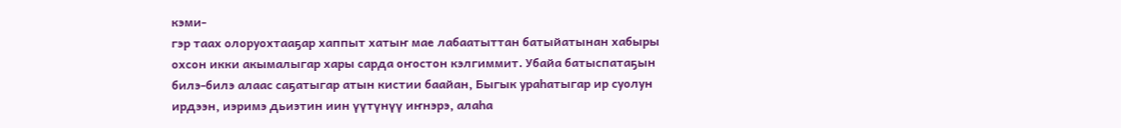кэми-
гэр таах олоруохтааҕар хаппыт хатыҥ мае лабаатыттан батыйатынан хабыры
охсон икки акымалыгар хары сарда оҥостон кэлгиммит. Убайа батыспатаҕын
билэ-билэ алаас саҕатыгар атын кистии баайан, Быгык ураһатыгар ир суолун
ирдээн, иэримэ дьиэтин иин үүтүнүү иҥнэрэ, алаһа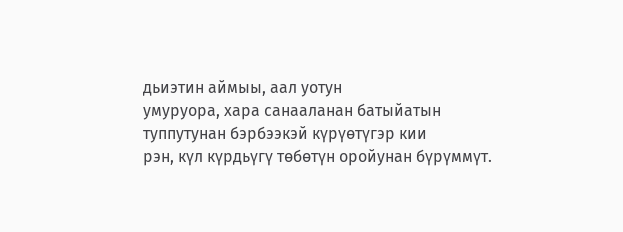дьиэтин аймыы, аал уотун
умуруора, хара санааланан батыйатын туппутунан бэрбээкэй күрүөтүгэр кии
рэн, күл күрдьүгү төбөтүн оройунан бүрүммүт.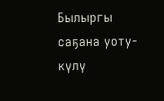Былыргы саҕана уоту-күлү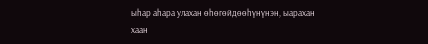ыһар аһара улахан өһөгөйдөөһүнүнэн, ыарахан
хаан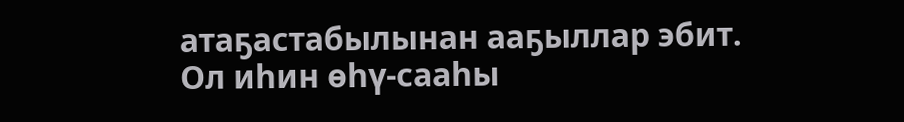атаҕастабылынан ааҕыллар эбит. Ол иһин өһү-сааһы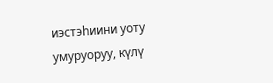иэстэһиини уоту
умуруоруу, күлү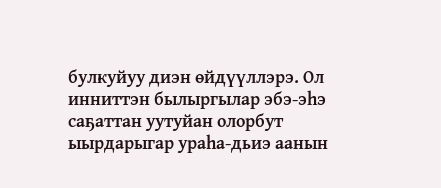булкуйуу диэн өйдүүллэрэ. Ол инниттэн былыргылар эбэ-эһэ
саҕаттан уутуйан олорбут ыырдарыгар ураһа-дьиэ аанын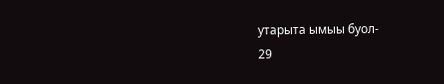утарыта ымыы буол-
29